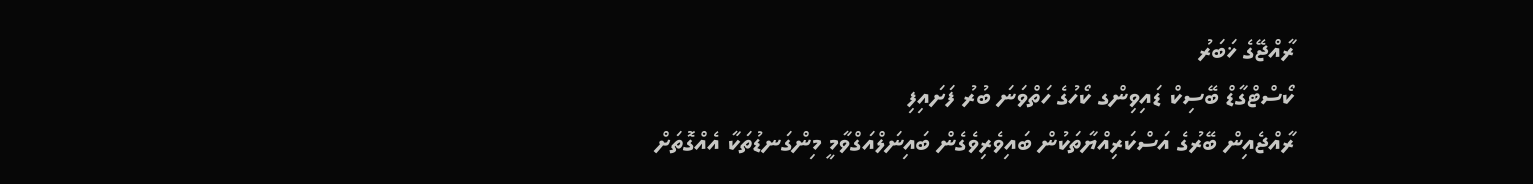ރާއްޖޭގެ ޚަބަރު
ކޯސްޓްގާޑް ބޭސިކް ޑައިވިންގ ކޯހުގެ ހަތްވަނަ ބުރު ފަށައިފި
ރާއްޖެއިން ބޭރުގެ އަސްކަރިއްޔާތަކުން ބައިވެރިވެގެން ބައިނަލްއަގްވާމީ މިންގަނޑުތަކާ އެއްގޮތަށް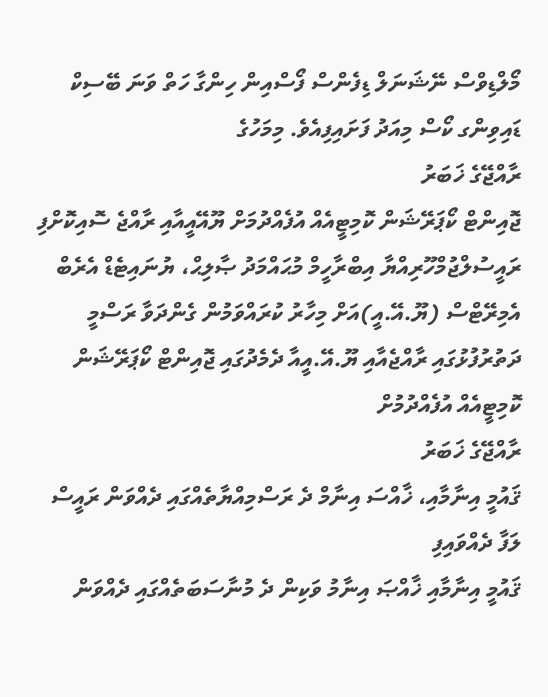މޯލްޑިވްސް ނޭޝަނަލް ޑިފެންސް ފޯސްއިން ހިންގާ ހަތް ވަނަ ބޭސިކް ޑައިވިންގ ކޯސް މިއަދު ފަށައިފިއެވެ. މިމަހުގެ
ރާއްޖޭގެ ޚަބަރު
ޖޮއިންޓް ކޯޕަރޭޝަން ކޮމިޓީއެއް އުފެއްދުމަށް ޔޫއޭއީއާއި ރާއްޖެ ސޮއިކޮށްފި
ރައީސުލްޖުމްހޫރިއްޔާ އިބްރާހީމް މުޙައްމަދު ޞާލިޙް، ޔުނައިޓެޑް އެރެބް އެމިރޭޓްސް (ޔޫ.އޭ.އީ)އަށް މިހާރު ކުރައްވަމުން ގެންދަވާ ރަސްމީ ދަތުރުފުޅުގައި ރާއްޖެއާއި ޔޫ.އޭ.އީއާ ދެމެދުގައި ޖޮއިންޓް ކޯޕަރޭޝަން ކޮމިޓީއެއް އުފެއްދުމުށް
ރާއްޖޭގެ ޚަބަރު
ޤައުމީ އިނާމާއި، ޚާއްސަ އިނާމް ދެ ރަސްމިއްޔާތެއްގައި ދެއްވަން ރައީސް ލަފާ ދެއްވައިފި
ޤައުމީ އިނާމާއި ޚާއްޞަ އިނާމު ވަކިން ދެ މުނާސަބަތެއްގައި ދެއްވަން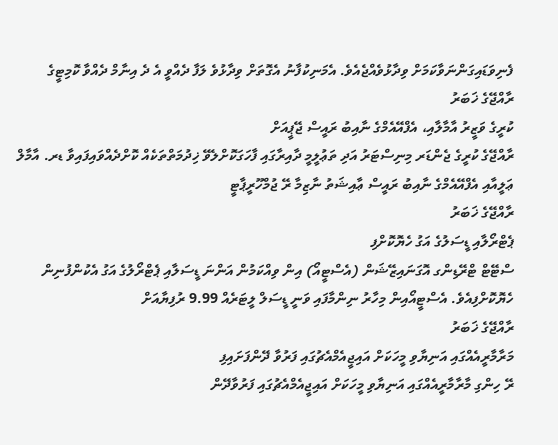ފެނިވަޑައިގަންނަވާކަމަށް ވިދާޅުވެއްޖެއެވެ. އެމަނިކުފާނު އެގޮތަށް ވިދާޅުވެ ލަފާ ދެއްވީ އެ ދެ އިނާމް ދެއްވާ ކޮމިޓީގެ
ރާއްޖޭގެ ޚަބަރު
ކުރީގެ ވަޒީރު އާމާލާއި، އެފްއޭއެމްގެ ނާއިބު ރައީސް ޖޭޕީއަށް
ރާއްޖޭގެ ކުރީގެ ޖެންޑަރ މިނިސްޓަރު އަދި ތަޢުލީމީ ދާއިރާގައި ފާހަގަކޮށްލެވޭ ޚިދުމަތްތަކެއް ކޮށްދެއްވައިފައިވާ ޑރ. އާމާލް ޢަލީއާއި އެފްއޭއެމްގެ ނާއިބު ރައީސް ޢާއިޝަތު ނާޒިމާ ރޭ ޖުމްހޫރީޕާޓީ
ރާއްޖޭގެ ޚަބަރު
ޕެޓްރޯލާއި ޑީސަލުގެ އަގު ހެޔޮކޮށްފި
ސްޓޭޓް ޓްރޭޑިންގ އޮގަނައިޒޭޝަން (އެސްޓީއޯ) އިން ވިއްކަމުން އަންނަ ޑީސަލާއި ޕެޓްރޯލުގެ އަގު އެކުންފުނިން ހެޔޮކޮށްފިއެވެ. އެސްޓީއޯއިން މިހާރު ނިންމާފައި ވަނީ ޑީސަލް ލީޓަރެއް 9.99 ރުފިޔާއަށް
ރާއްޖޭގެ ޚަބަރު
މަރާމާރީއެއްގައި އަނިޔާވި މީހަކަށް އައިޖީއެމްއެޗުގައި ފަރުވާ ދޭންފަށައިފި
ރޭ ހިންގި މާރާމާރީއެއްގައި އަނިޔާވި މީހަކަށް އައިޖީއެމްއެޗުގައި ފަރުވާދޭން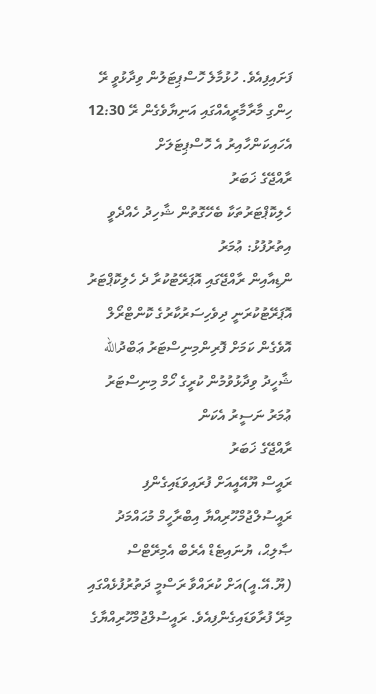ފަށައިފިއެވެ. ހުޅުމާލެ ހޮސްޕިޓަލުން ވިދާޅުވީ ރޭ ހިންގި މާރާމާރީއެއްގައި އަނިޔާވެގެން ރޭ 12:30 އެހައިކަންހާއިރު އެ ހޮސްޕިޓަލަށް
ރާއްޖޭގެ ޚަބަރު
ހެލިކޮޕްޓަރުތަކާ ބެހޭގޮތުން ޝާހިދު ހެއްދެވީ އިތުރުފުޅު: ޢުމަރު
ންޑިއާއިން ރާއްޖޭގައި އޮޕަރޭޓުކުރާ ދެ ހެލިކޮޕްޓަރު އޮޕަރޭޓުކުރަނީ ދިވެހިސަރުކާރުގެ ކޮންޓްރޯލް އޮވެގެން ކަމަށް ފޮރިންމިނިސްޓަރު ޢަބްދުالله ޝާހީދު ވިދާޅުވުމުން ކުރީގެ ހޯމް މިނިސްޓަރު ޢުމަރު ނަސީރު އެކަން
ރާއްޖޭގެ ޚަބަރު
ރައީސް ޔޫއޭއީއަށް ފުރައިވަޑައިގެންފި
ރައީސުލްޖުމްހޫރިއްޔާ އިބްރާހީމް މުޙައްމަދު ޞާލިޙް، ޔުނައިޓެޑް އެރެބް އެމިރޭޓްސް (ޔޫ.އޭ.އީ)އަށް ކުރައްވާ ރަސްމީ ދަތުރުފުޅެއްގައި މިރޭ ފުރާވަޑައިގެންފިއެވެ. ރައީސުލްޖުމްހޫރިއްޔާގެ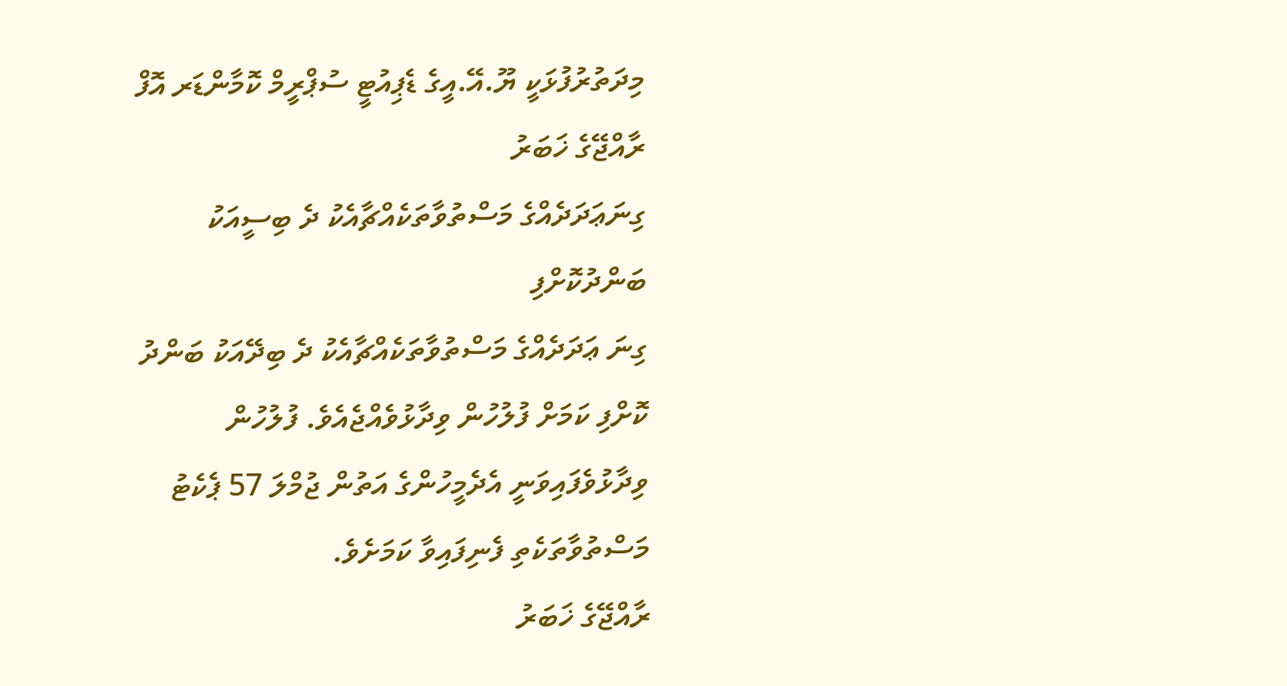މިދަތުރުފުޅަކީ ޔޫ.އޭ.އީގެ ޑެޕިއުޓީ ސުޕްރީމް ކޮމާންޑަރ އޮފް
ރާއްޖޭގެ ޚަބަރު
ގިނަޢަދަދެއްގެ މަސްތުވާތަކެއްޗާއެކު ދެ ބިސީއަކު ބަންދުކޮށްފި
ގިނަ ޢަދަދެއްގެ މަސްތުވާތަކެއްޗާއެކު ދެ ބިދޭއަކު ބަންދު ކޮށްފި ކަމަށް ފުލުހުން ވިދާޅުވެއްޖެއެވެ. ފުލުހުން ވިދާޅުވެފައިވަނީ އެދެމީހުންގެ އަތުން ޖުމްލަ 57 ޕެކެޓު މަސްތުވާތަކެތި ފެނިފައިވާ ކަމަށެވެ.
ރާއްޖޭގެ ޚަބަރު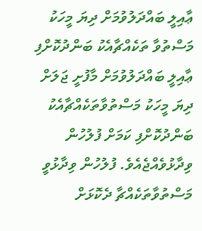ޢާއިލީ ބައްދަލުވުމަށް ދިޔަ މީހަކު މަސްތުވާ ތަކެއްޗާއެކު ބަންދުކޮށްފި
ޢާއިލީ ބައްދަލުވުމަށް މާފުށީ ޖަލަށް ދިޔަ މީހަކު މަސްތުވާތަކެއްޗާއެކު ބަންދުކޮށްފި ކަމަށް ފުލުހުން ވިދާޅުވެއްޖެއެވެ. ފުލުހުން ވިދާޅުވީ މަސްތުވާތަކެއްޗާ ދެކޮޅަށް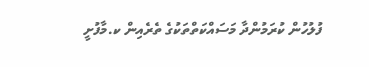ފުލުހުން ކުރަމުންދާ މަސައްކަތްތަކުގެ ތެރެއިން ކ.މާފުށީ